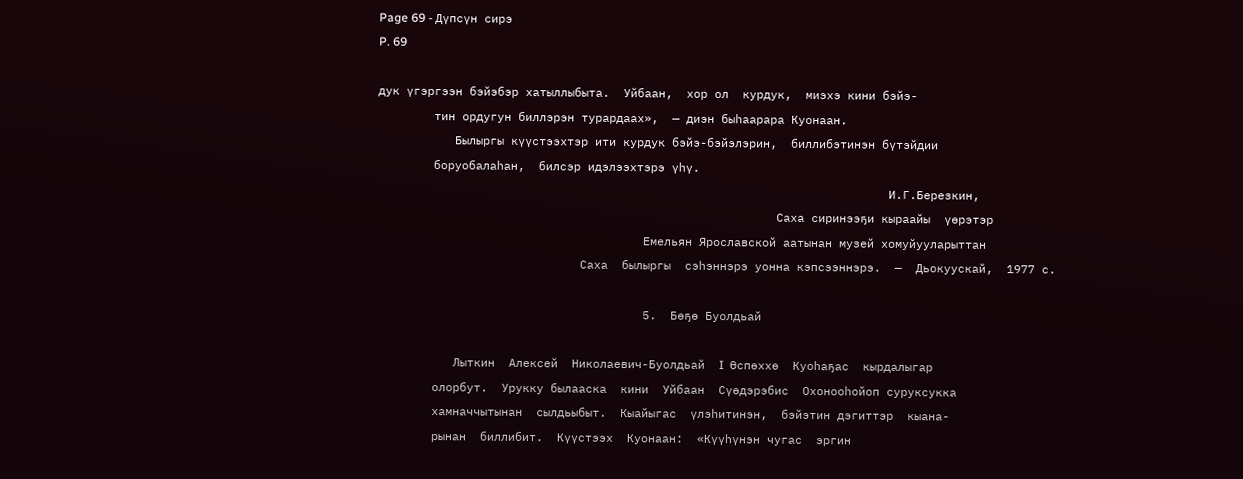Page 69 - Дүпсүн сирэ
P. 69

дук үгэргээн бэйэбэр хатыллыбыта.  Уйбаан,  хор ол  курдук,  миэхэ кини бэйэ-
        тин ордугун биллэрэн турардаах»,  — диэн быһаарара Куонаан.
           Былыргы күүстээхтэр ити курдук бэйэ-бэйэлэрин,  биллибэтинэн бүтэйдии
        боруобалаһан,  билсэр идэлээхтэрэ үһү.
                                                                         И.Г.Березкин,
                                                         Саха сиринээҕи кыраайы  үөрэтэр
                                      Емельян Ярославской аатынан музей хомуйууларыттан
                             Саха  былыргы  сэһэннэрэ уонна кэпсээннэрэ.  —  Дьокуускай,  1977 с.

                                      5.  Бөҕө Буолдьай

           Лыткин  Алексей  Николаевич-Буолдьай  I  Өспөххө  Куоһаҕас  кырдалыгар
        олорбут.  Урукку былааска  кини  Уйбаан  Сүөдэрэбис  Охонооһойоп суруксукка
        хамначчытынан  сылдьыбыт.  Кыайыгас  үлэһитинэн,  бэйэтин дэгиттэр  кыана-
        рынан  биллибит.  Күүстээх  Куонаан:  «Күүһүнэн чугас  эргин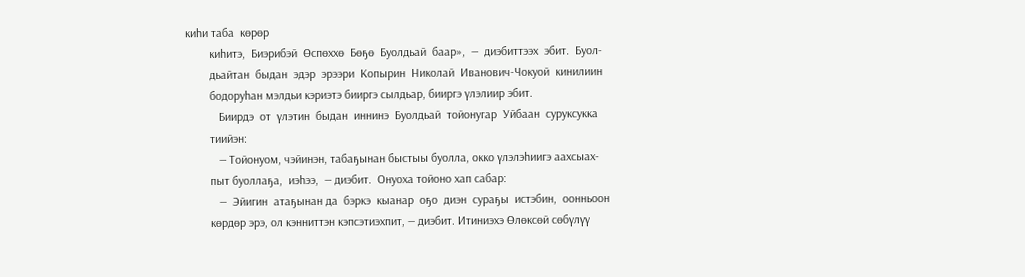киһи таба  көрөр
        киһитэ,  Биэрибэй  Өспөххө  Бөҕө  Буолдьай  баар»,  —  диэбиттээх  эбит.  Буол-
        дьайтан  быдан  эдэр  эрээри  Копырин  Николай  Иванович-Чокуой  кинилиин
        бодоруһан мэлдьи кэриэтэ бииргэ сылдьар, бииргэ үлэлиир эбит.
           Биирдэ  от  үлэтин  быдан  иннинэ  Буолдьай  тойонугар  Уйбаан  суруксукка
        тиийэн:
           — Тойонуом, чэйинэн, табаҕынан быстыы буолла, окко үлэлэһиигэ аахсыах-
        пыт буоллаҕа,  иэһээ,  — диэбит.  Онуоха тойоно хап сабар:
           —  Эйигин  атаҕынан да  бэркэ  кыанар  оҕо  диэн  сураҕы  истэбин,  оонньоон
        көрдөр эрэ, ол кэнниттэн кэпсэтиэхпит, — диэбит. Итиниэхэ Өлөксөй сөбүлүү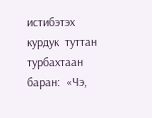истибэтэх  курдук  туттан  турбахтаан  баран:  «Чэ,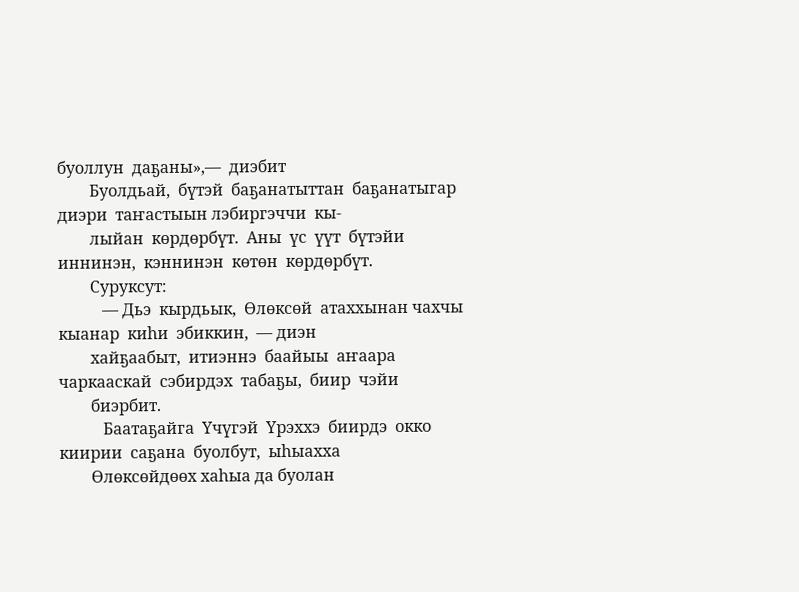буоллун  даҕаны»,—  диэбит
        Буолдьай,  бүтэй  баҕанатыттан  баҕанатыгар диэри  таҥастыын лэбиргэччи  кы-
        лыйан  көрдөрбүт.  Аны  үс  үүт  бүтэйи  иннинэн,  кэннинэн  көтөн  көрдөрбүт.
        Суруксут:
           — Дьэ  кырдьык,  Өлөксөй  атаххынан чахчы  кыанар  киһи  эбиккин,  — диэн
        хайҕаабыт,  итиэннэ  баайыы  аҥаара  чаркааскай  сэбирдэх  табаҕы,  биир  чэйи
        биэрбит.
           Баатаҕайга  Үчүгэй  Үрэххэ  биирдэ  окко  киирии  саҕана  буолбут,  ыһыахха
        Өлөксөйдөөх хаһыа да буолан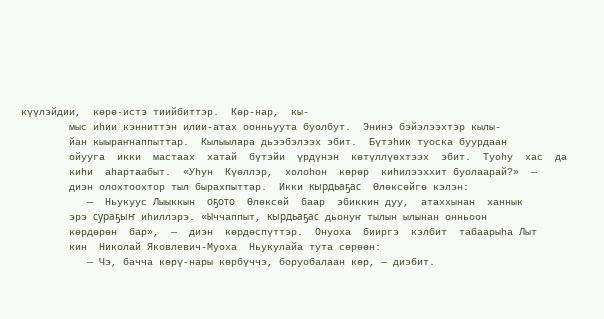күүлэйдии,  көрө-истэ тиийбиттэр.  Көр-нар,  кы-
        мыс иһии кэнниттэн илии-атах оонньуута буолбут.  Энинэ бэйэлээхтэр кылы-
        йан кыыраҥнаппыттар.  Кылыылара дьээбэлээх эбит.  Бүтэһик туоска буурдаан
        ойууга  икки  мастаах  хатай  бүтэйи  үрдүнэн  көтүллүөхтээх  эбит.  Туоһу  хас  да
        киһи  аһартаабыт.  «Уһун  Күөллэр,  холоһон  көрөр  киһилээххит буолаарай?»  —
        диэн олохтоохтор тыл бырахпыттар.  Икки кырдьаҕас  Өлөксөйгө кэлэн:
           —  Ньукуус Лыыккын  оҕото  Өлөксөй  баар  эбиккин дуу,  атаххынан  ханнык
        эрэ сураҕыҥ иһиллэрэ. «Ыччаппыт, кырдьаҕас дьонуҥ тылын ылынан онньоон
        көрдөрөн  бар»,  —  диэн  көрдөспүттэр.  Онуоха  бииргэ  кэлбит  табаарыһа Лыт
        кин  Николай Яковлевич-Муоха  Ньукулайа тута сөрөөн:
           — Чэ, бачча көрү-нары көрбүччэ, боруобалаан көр, — диэбит.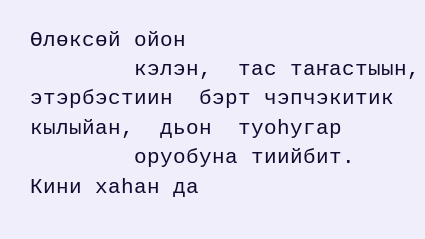Өлөксөй ойон
        кэлэн,  тас таҥастыын,  этэрбэстиин  бэрт чэпчэкитик  кылыйан,  дьон  туоһугар
        оруобуна тиийбит.  Кини хаһан да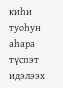киһи туоһун аһара түспэт идэлээх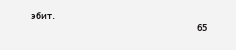эбит.
                                                                                   65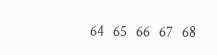64   65   66   67   68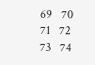69   70   71   72   73   74